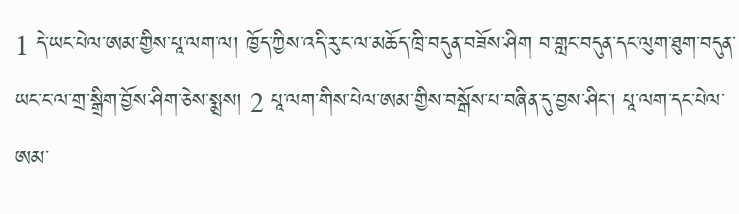1 དེ་ཡང་པེལ་ཨམ་གྱིས་པཱ་ལག་ལ། ཁྱོད་ཀྱིས་འདི་རུ་ང་ལ་མཆོད་ཁྲི་བདུན་བཟོས་ཤིག བ་གླང་བདུན་དང་ལུག་ཐུག་བདུན་ཡང་ང་ལ་གྲ་སྒྲིག་བྱོས་ཤིག་ཅེས་སྨྲས། 2 པཱ་ལག་གིས་པེལ་ཨམ་གྱིས་བསྒོས་པ་བཞིན་དུ་བྱས་ཤིང་། པཱ་ལག་དང་པེལ་ཨམ་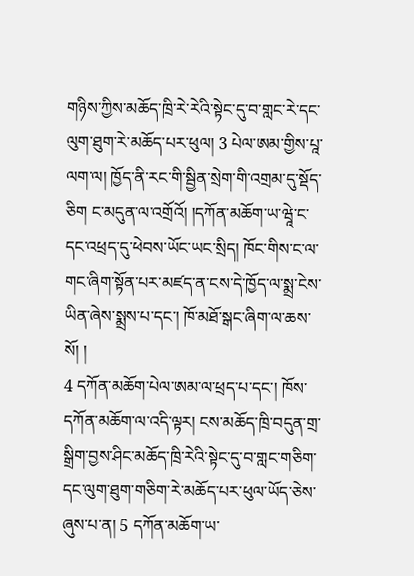གཉིས་ཀྱིས་མཆོད་ཁྲི་རེ་རེའི་སྟེང་དུ་བ་གླང་རེ་དང་ལུག་ཐུག་རེ་མཆོད་པར་ཕུལ། 3 པེལ་ཨམ་གྱིས་པཱ་ལག་ལ། ཁྱོད་ནི་རང་གི་སྦྱིན་སྲེག་གི་འགྲམ་དུ་སྡོད་ཅིག ང་མདུན་ལ་འགྲོའོ། །དཀོན་མཆོག་ཡ་ཝཱེ་ང་དང་འཕྲད་དུ་ཕེབས་ཡོང་ཡང་སྲིད། ཁོང་གིས་ང་ལ་གང་ཞིག་སྟོན་པར་མཛད་ན་ངས་དེ་ཁྱོད་ལ་སྨྲ་ངེས་ཡིན་ཞེས་སྨྲས་པ་དང་། ཁོ་མཐོ་སྒང་ཞིག་ལ་ཆས་སོ། །
4 དཀོན་མཆོག་པེལ་ཨམ་ལ་ཕྲད་པ་དང་། ཁོས་དཀོན་མཆོག་ལ་འདི་ལྟར། ངས་མཆོད་ཁྲི་བདུན་གྲ་སྒྲིག་བྱས་ཤིང་མཆོད་ཁྲི་རེའི་སྟེང་དུ་བ་གླང་གཅིག་དང་ལུག་ཐུག་གཅིག་རེ་མཆོད་པར་ཕུལ་ཡོད་ཅེས་ཞུས་པ་ན། 5 དཀོན་མཆོག་ཡ་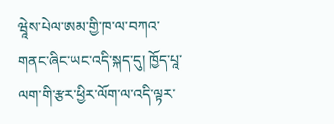ཝཱེས་པེལ་ཨམ་གྱི་ཁ་ལ་བཀའ་གནང་ཞིང་ཡང་འདི་སྐད་དུ། ཁྱོད་པཱ་ལག་གི་རྩར་ཕྱིར་ལོག་ལ་འདི་ལྟར་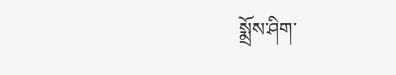སྨྲོས་ཤིག་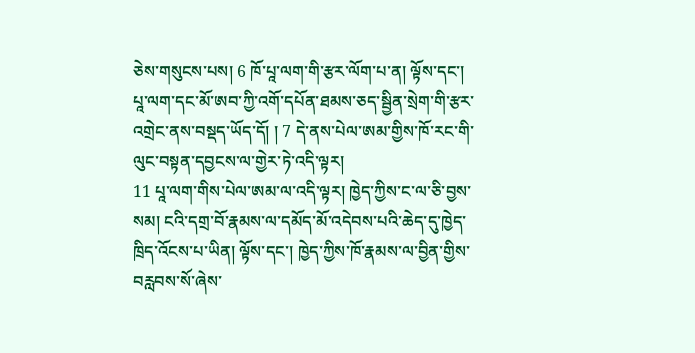ཅེས་གསུངས་པས། 6 ཁོ་པཱ་ལག་གི་རྩར་ལོག་པ་ན། ལྟོས་དང་། པཱ་ལག་དང་མོ་ཨབ་ཀྱི་འགོ་དཔོན་ཐམས་ཅད་སྦྱིན་སྲེག་གི་རྩར་འགྲེང་ནས་བསྡད་ཡོད་དོ། ། 7 དེ་ནས་པེལ་ཨམ་གྱིས་ཁོ་རང་གི་ལུང་བསྟན་དབྱངས་ལ་གྱེར་ཏེ་འདི་ལྟར།
11 པཱ་ལག་གིས་པེལ་ཨམ་ལ་འདི་ལྟར། ཁྱེད་ཀྱིས་ང་ལ་ཅི་བྱས་སམ། ངའི་དགྲ་བོ་རྣམས་ལ་དམོད་མོ་འདེབས་པའི་ཆེད་དུ་ཁྱེད་ཁྲིད་འོངས་པ་ཡིན། ལྟོས་དང་། ཁྱེད་ཀྱིས་ཁོ་རྣམས་ལ་བྱིན་གྱིས་བརླབས་སོ་ཞེས་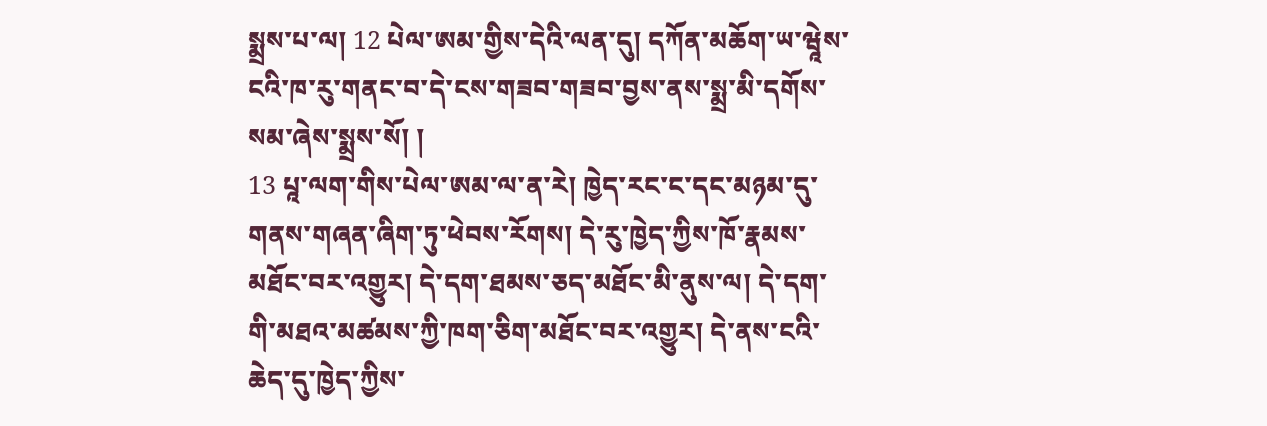སྨྲས་པ་ལ། 12 པེལ་ཨམ་གྱིས་དེའི་ལན་དུ། དཀོན་མཆོག་ཡ་ཝཱེས་ངའི་ཁ་རུ་གནང་བ་དེ་ངས་གཟབ་གཟབ་བྱས་ནས་སྨྲ་མི་དགོས་སམ་ཞེས་སྨྲས་སོ། །
13 པཱ་ལག་གིས་པེལ་ཨམ་ལ་ན་རེ། ཁྱེད་རང་ང་དང་མཉམ་དུ་གནས་གཞན་ཞིག་ཏུ་ཕེབས་རོགས། དེ་རུ་ཁྱེད་ཀྱིས་ཁོ་རྣམས་མཐོང་བར་འགྱུར། དེ་དག་ཐམས་ཅད་མཐོང་མི་ནུས་ལ། དེ་དག་གི་མཐའ་མཚམས་ཀྱི་ཁག་ཅིག་མཐོང་བར་འགྱུར། དེ་ནས་ངའི་ཆེད་དུ་ཁྱེད་ཀྱིས་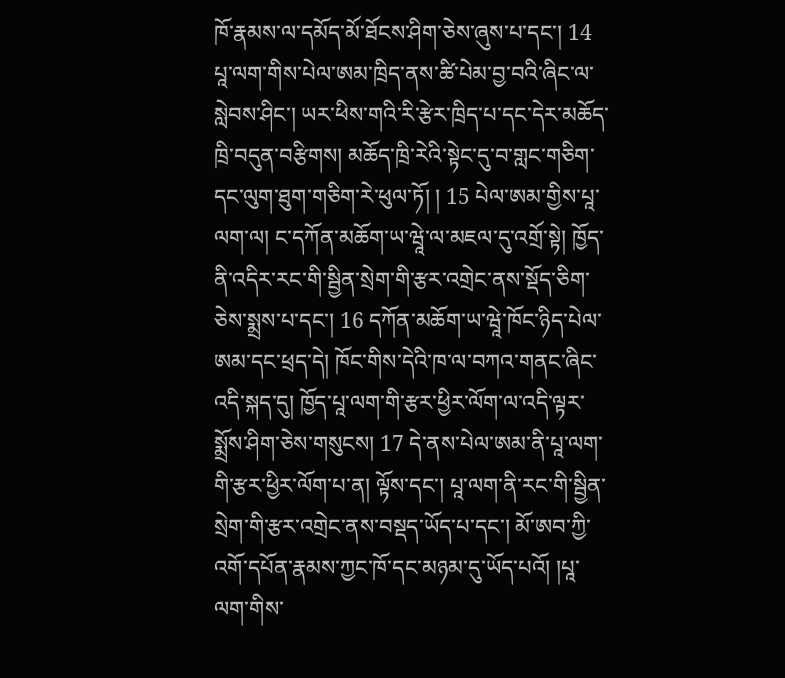ཁོ་རྣམས་ལ་དམོད་མོ་ཐོངས་ཤིག་ཅེས་ཞུས་པ་དང་། 14 པཱ་ལག་གིས་པེལ་ཨམ་ཁྲིད་ནས་ཚི་པེམ་བྱ་བའི་ཞིང་ལ་སླེབས་ཤིང་། ཡར་ཕིས་གའི་རི་རྩེར་ཁྲིད་པ་དང་དེར་མཆོད་ཁྲི་བདུན་བརྩིགས། མཆོད་ཁྲི་རེའི་སྟེང་དུ་བ་གླང་གཅིག་དང་ལུག་ཐུག་གཅིག་རེ་ཕུལ་ཏོ། ། 15 པེལ་ཨམ་གྱིས་པཱ་ལག་ལ། ང་དཀོན་མཆོག་ཡ་ཝཱེ་ལ་མཇལ་དུ་འགྲོ་སྟེ། ཁྱོད་ནི་འདིར་རང་གི་སྦྱིན་སྲེག་གི་རྩར་འགྲེང་ནས་སྡོད་ཅིག་ཅེས་སྨྲས་པ་དང་། 16 དཀོན་མཆོག་ཡ་ཝཱེ་ཁོང་ཉིད་པེལ་ཨམ་དང་ཕྲད་དེ། ཁོང་གིས་དེའི་ཁ་ལ་བཀའ་གནང་ཞིང་འདི་སྐད་དུ། ཁྱོད་པཱ་ལག་གི་རྩར་ཕྱིར་ལོག་ལ་འདི་ལྟར་སྨྲོས་ཤིག་ཅེས་གསུངས། 17 དེ་ནས་པེལ་ཨམ་ནི་པཱ་ལག་གི་རྩར་ཕྱིར་ལོག་པ་ན། ལྟོས་དང་། པཱ་ལག་ནི་རང་གི་སྦྱིན་སྲེག་གི་རྩར་འགྲེང་ནས་བསྡད་ཡོད་པ་དང་། མོ་ཨབ་ཀྱི་འགོ་དཔོན་རྣམས་ཀྱང་ཁོ་དང་མཉམ་དུ་ཡོད་པའོ། །པཱ་ལག་གིས་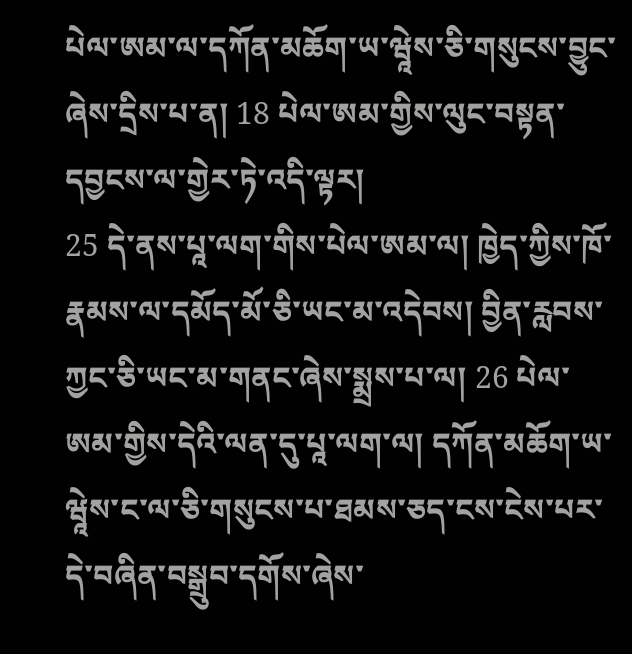པེལ་ཨམ་ལ་དཀོན་མཆོག་ཡ་ཝཱེས་ཅི་གསུངས་བྱུང་ཞེས་དྲིས་པ་ན། 18 པེལ་ཨམ་གྱིས་ལུང་བསྟན་དབྱངས་ལ་གྱེར་ཏེ་འདི་ལྟར།
25 དེ་ནས་པཱ་ལག་གིས་པེལ་ཨམ་ལ། ཁྱེད་ཀྱིས་ཁོ་རྣམས་ལ་དམོད་མོ་ཅི་ཡང་མ་འདེབས། བྱིན་རླབས་ཀྱང་ཅི་ཡང་མ་གནང་ཞེས་སྨྲས་པ་ལ། 26 པེལ་ཨམ་གྱིས་དེའི་ལན་དུ་པཱ་ལག་ལ། དཀོན་མཆོག་ཡ་ཝཱེས་ང་ལ་ཅི་གསུངས་པ་ཐམས་ཅད་ངས་ངེས་པར་དེ་བཞིན་བསྒྲུབ་དགོས་ཞེས་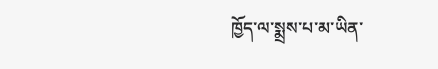ཁྱོད་ལ་སྨྲས་པ་མ་ཡིན་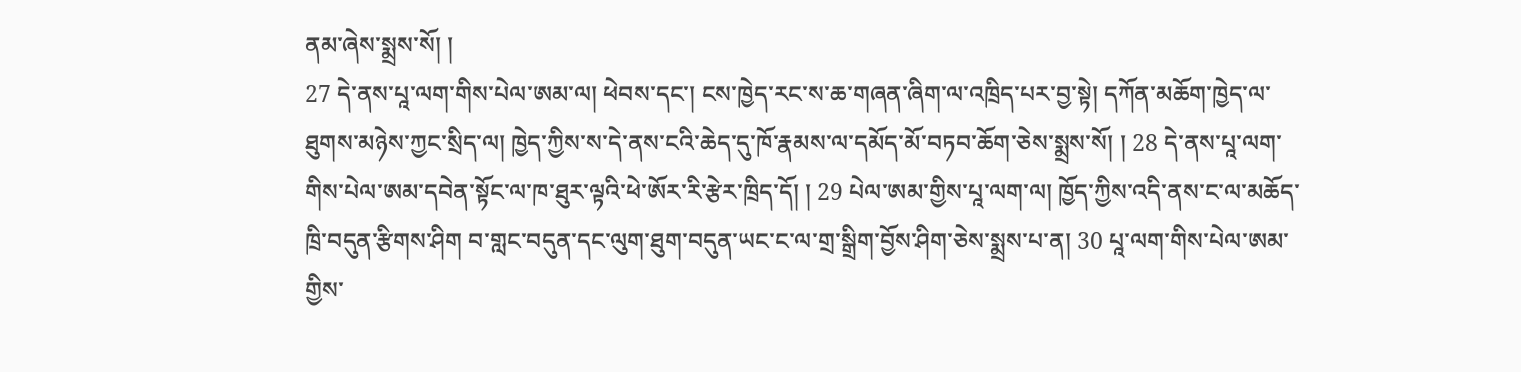ནམ་ཞེས་སྨྲས་སོ། །
27 དེ་ནས་པཱ་ལག་གིས་པེལ་ཨམ་ལ། ཕེབས་དང་། ངས་ཁྱེད་རང་ས་ཆ་གཞན་ཞིག་ལ་འཁྲིད་པར་བྱ་སྟེ། དཀོན་མཆོག་ཁྱེད་ལ་ཐུགས་མཉེས་ཀྱང་སྲིད་ལ། ཁྱེད་ཀྱིས་ས་དེ་ནས་ངའི་ཆེད་དུ་ཁོ་རྣམས་ལ་དམོད་མོ་བཏབ་ཆོག་ཅེས་སྨྲས་སོ། ། 28 དེ་ནས་པཱ་ལག་གིས་པེལ་ཨམ་དབེན་སྟོང་ལ་ཁ་ཐུར་ལྟའི་ཕེ་ཨོར་རི་རྩེར་ཁྲིད་དོ། ། 29 པེལ་ཨམ་གྱིས་པཱ་ལག་ལ། ཁྱོད་ཀྱིས་འདི་ནས་ང་ལ་མཆོད་ཁྲི་བདུན་རྩིགས་ཤིག བ་གླང་བདུན་དང་ལུག་ཐུག་བདུན་ཡང་ང་ལ་གྲ་སྒྲིག་བྱོས་ཤིག་ཅེས་སྨྲས་པ་ན། 30 པཱ་ལག་གིས་པེལ་ཨམ་གྱིས་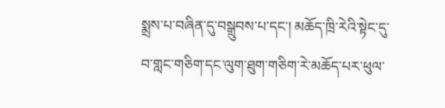སྨྲས་པ་བཞིན་དུ་བསྒྲུབས་པ་དང་། མཆོད་ཁྲི་རེའི་སྟེང་དུ་བ་གླང་གཅིག་དང་ལུག་ཐུག་གཅིག་རེ་མཆོད་པར་ཕུལ་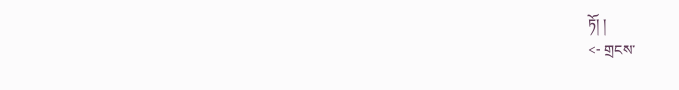ཏོ། །
<- གྲངས་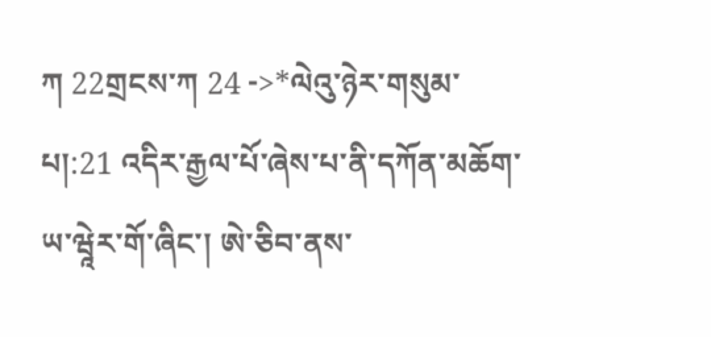ཀ 22གྲངས་ཀ 24 ->*ལེའུ་ཉེར་གསུམ་པ།:21 འདིར་རྒྱལ་པོ་ཞེས་པ་ནི་དཀོན་མཆོག་ཡ་ཝཱེར་གོ་ཞིང་། ཨེ་ཅིབ་ནས་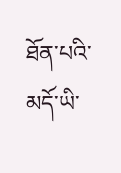ཐོན་པའི་མདོ་ཡི་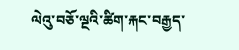ལེའུ་བཅོ་ལྔའི་ཚིག་རྐང་བརྒྱད་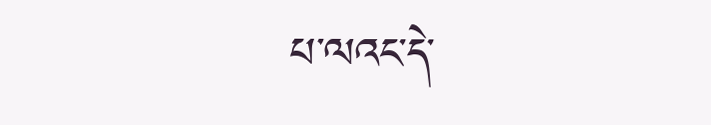པ་ལའང་དེ་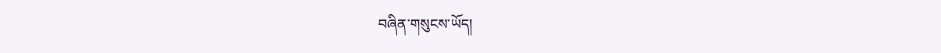བཞིན་གསུངས་ཡོད།